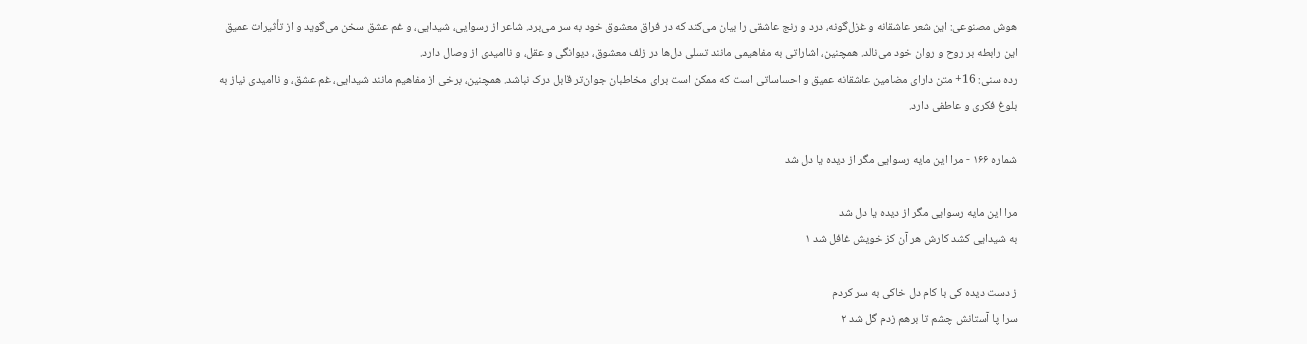هوش مصنوعی: این شعر عاشقانه و غزل‌گونه، درد و رنج عاشقی را بیان می‌کند که در فراق معشوق خود به سر می‌برد. شاعر از رسوایی، شیدایی، و غم عشق سخن می‌گوید و از تأثیرات عمیق این رابطه بر روح و روان خود می‌نالد. همچنین، اشاراتی به مفاهیمی مانند تسلی دل‌ها در زلف معشوق، دیوانگی و عقل، و ناامیدی از وصال دارد.
رده سنی: 16+ متن دارای مضامین عاشقانه عمیق و احساساتی است که ممکن است برای مخاطبان جوان‌تر قابل درک نباشد. همچنین، برخی از مفاهیم مانند شیدایی، غم عشق، و ناامیدی نیاز به بلوغ فکری و عاطفی دارد.

شماره ۱۶۶ - مرا این مایه رسوایی مگر از دیده یا دل شد

مرا این مایه رسوایی مگر از دیده یا دل شد
به شیدایی کشد کارش هر آن کز خویش غافل شد ۱

ز دست دیده کی با کام دل خاکی به سر کردم
سرا پا آستانش چشم تا برهم زدم گل شد ۲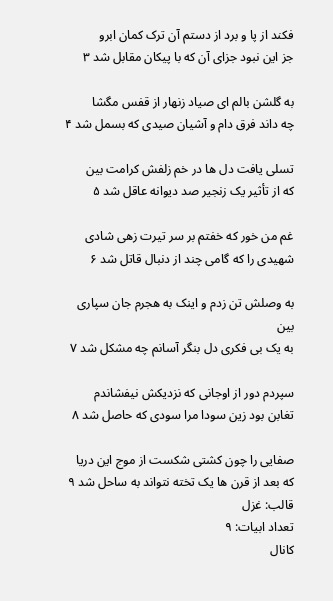فکند از پا و برد از دستم آن ترک کمان ابرو
جز این نبود جزای آن که با پیکان مقابل شد ۳

به گلشن بالم ای صیاد زنهار از قفس مگشا
چه داند فرق دام و آشیان صیدی که بسمل شد ۴

تسلی یافت دل ها در خم زلفش کرامت بین
که از تأثیر یک زنجیر صد دیوانه عاقل شد ۵

غم من خور که خفتم بر سر تیرت زهی شادی
شهیدی را که گامی چند از دنبال قاتل شد ۶

به وصلش تن زدم و اینک به هجرم جان سپاری بین
به یک بی فکری دل بنگر آسانم چه مشکل شد ۷

سپردم دور از اوجانی که نزدیکش نیفشاندم
تغابن بود زین سودا مرا سودی که حاصل شد ۸

صفایی را چون کشتی شکست از موج این دریا
که بعد از قرن ها یک تخته نتواند به ساحل شد ۹
قالب: غزل
تعداد ابیات: ۹
کانال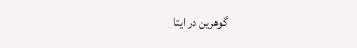گوهرین در ایتا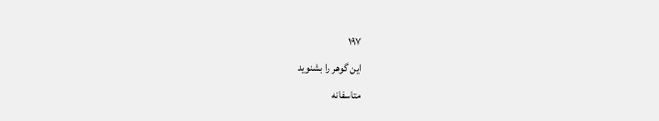۱۹۷
این گوهر را بشنوید
متاسفانه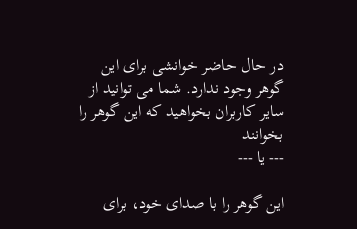در حال حاضر خوانشی برای این گوهر وجود ندارد. شما می توانید از سایر کاربران بخواهید که این گوهر را بخوانند
--- یا ---

این گوهر را با صدای خود، برای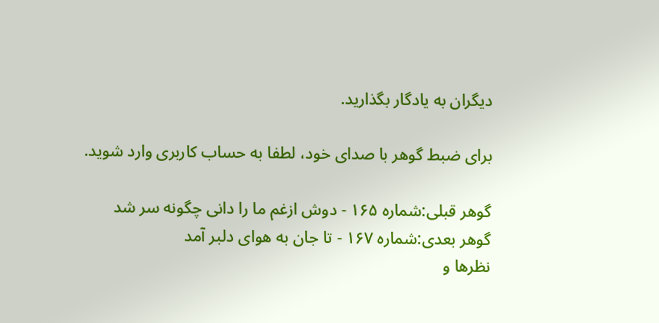دیگران به یادگار بگذارید.

برای ضبط گوهر با صدای خود، لطفا به حساب کاربری وارد شوید.

گوهر قبلی:شماره ۱۶۵ - دوش ازغم ما را دانی چگونه سر شد
گوهر بعدی:شماره ۱۶۷ - تا جان به هوای دلبر آمد
نظرها و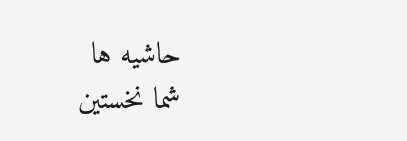حاشیه ها
شما نخستین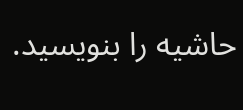حاشیه را بنویسید.